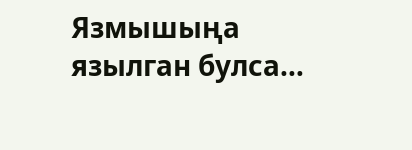Язмышыңа язылган булса…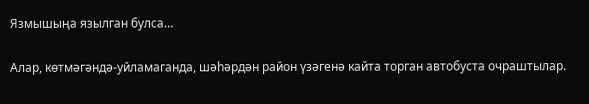Язмышыңа язылган булса…

Алар, көтмәгәндә-уйламаганда, шәһәрдән район үзәгенә кайта торган автобуста очраштылар.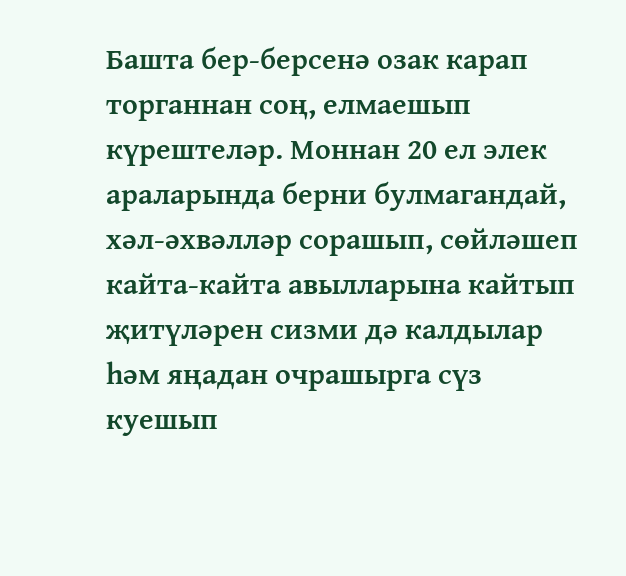Башта бер-берсенә озак карап торганнан соң, елмаешып күрештеләр. Моннан 20 ел элек араларында берни булмагандай, хәл-әхвәлләр сорашып, сөйләшеп кайта-кайта авылларына кайтып җитүләрен сизми дә калдылар һәм яңадан очрашырга сүз куешып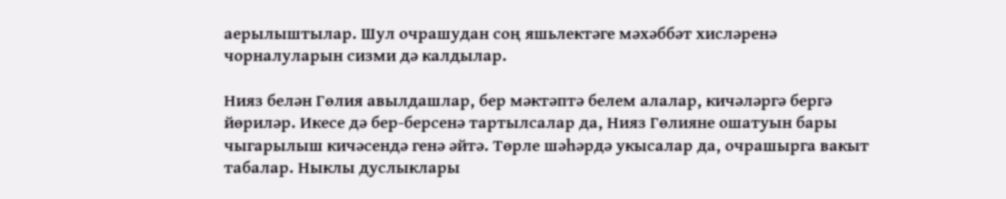аерылыштылар. Шул очрашудан соң яшьлектәге мәхәббәт хисләренә чорналуларын сизми дә калдылар.

Нияз белән Гөлия авылдашлар, бер мәктәптә белем алалар, кичәләргә бергә йөриләр. Икесе дә бер-берсенә тартылсалар да, Нияз Гөлияне ошатуын бары чыгарылыш кичәсендә генә әйтә. Төрле шәһәрдә укысалар да, очрашырга вакыт табалар. Ныклы дуслыклары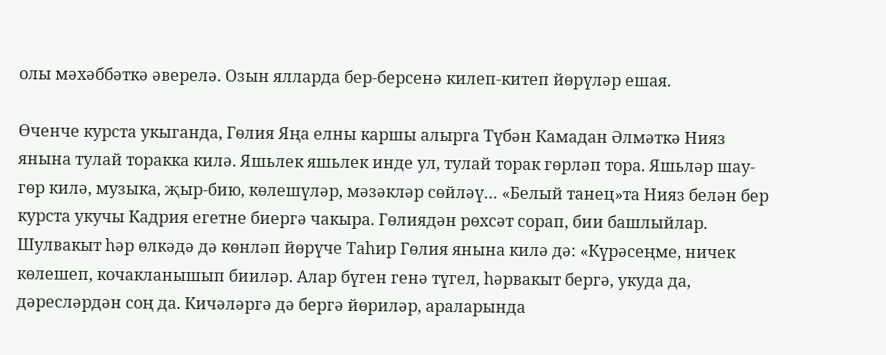олы мәхәббәткә әверелә. Озын ялларда бер-берсенә килеп-китеп йөрүләр ешая.

Өченче курста укыганда, Гөлия Яңа елны каршы алырга Түбән Камадан Әлмәткә Нияз янына тулай торакка килә. Яшьлек яшьлек инде ул, тулай торак гөрләп тора. Яшьләр шау-гөр килә, музыка, җыр-бию, көлешүләр, мәзәкләр сөйләү… «Белый танец»та Нияз белән бер курста укучы Кадрия егетне биергә чакыра. Гөлиядән рөхсәт сорап, бии башлыйлар. Шулвакыт һәр өлкәдә дә көнләп йөрүче Таһир Гөлия янына килә дә: «Күрәсеңме, ничек көлешеп, кочакланышып бииләр. Алар бүген генә түгел, һәрвакыт бергә, укуда да, дәресләрдән соң да. Кичәләргә дә бергә йөриләр, араларында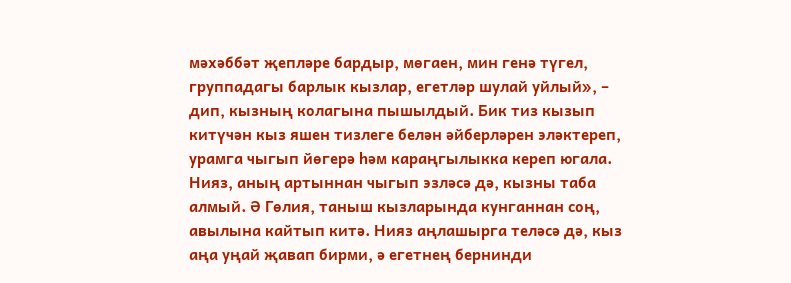мәхәббәт җепләре бардыр, мөгаен, мин генә түгел, группадагы барлык кызлар, егетләр шулай уйлый», – дип, кызның колагына пышылдый. Бик тиз кызып китүчән кыз яшен тизлеге белән әйберләрен эләктереп, урамга чыгып йөгерә һәм караңгылыкка кереп югала. Нияз, аның артыннан чыгып эзләсә дә, кызны таба алмый. Ә Гөлия, таныш кызларында кунганнан соң, авылына кайтып китә. Нияз аңлашырга теләсә дә, кыз аңа уңай җавап бирми, ә егетнең бернинди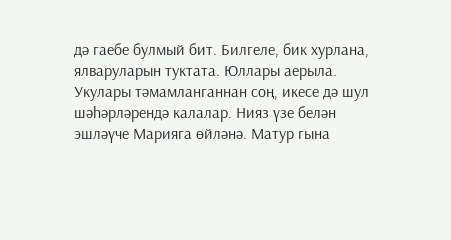дә гаебе булмый бит. Билгеле, бик хурлана, ялваруларын туктата. Юллары аерыла. Укулары тәмамланганнан соң, икесе дә шул шәһәрләрендә калалар. Нияз үзе белән эшләүче Марияга өйләнә. Матур гына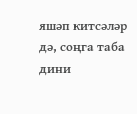яшәп китсәләр дә, соңга таба дини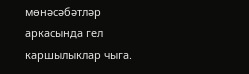мөнәсәбәтләр аркасында гел каршылыклар чыга.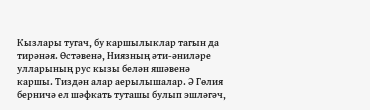Кызлары тугач, бу каршылыклар тагын да тирәнәя. Өстәвенә, Ниязның әти-әниләре улларының рус кызы белән яшәвенә каршы. Тиздән алар аерылышалар. Ә Гөлия берничә ел шәфкать туташы булып эшләгәч,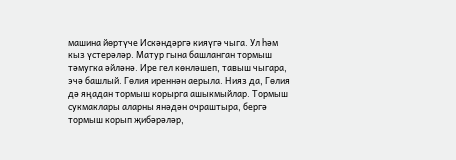машина йөртүче Искәндәргә кияүгә чыга. Ул һәм кыз үстерәләр. Матур гына башланган тормыш тәмугка әйләнә. Ире гел көнләшеп, тавыш чыгара, эчә башлый. Гөлия иреннән аерыла. Нияз да, Гөлия дә яңадан тормыш корырга ашыкмыйлар. Тормыш сукмаклары аларны янәдән очраштыра, бергә тормыш корып җибәрәләр,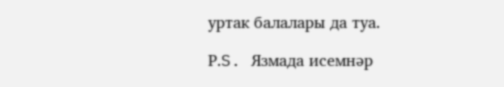уртак балалары да туа.

Р.S. Язмада исемнәр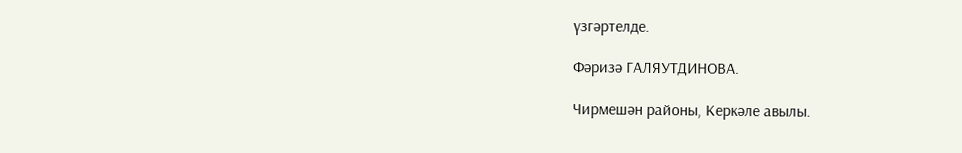үзгәртелде.

Фәризә ГАЛЯУТДИНОВА.

Чирмешән районы, Керкәле авылы.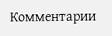Комментарии